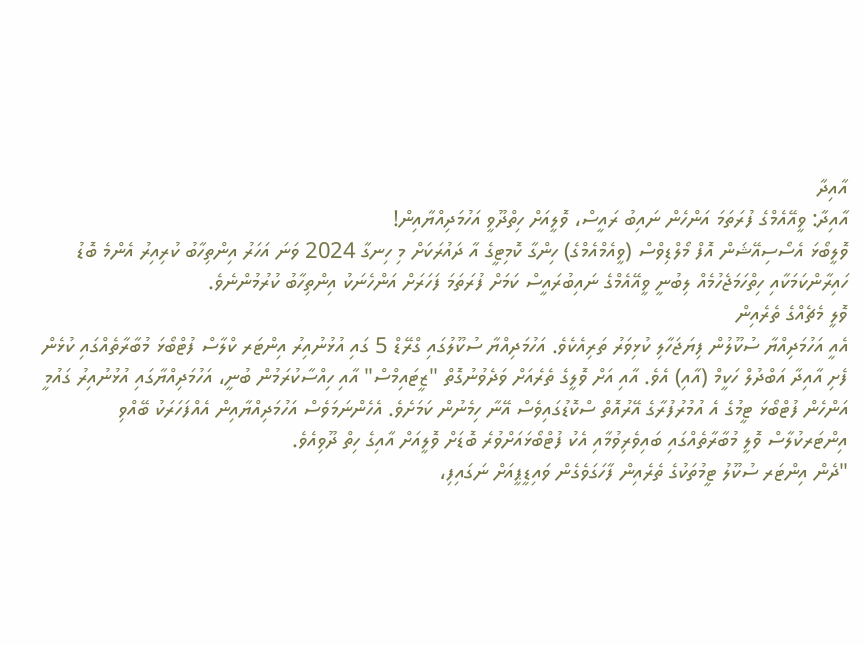އާއިދާ
އާއިދާ: ވީއޭއެމްގެ ފުރަތަމަ އަންހެން ނައިބު ރައީސް، ވޮލީއަށް ހިތްދޫވީ އަހުމަދިއްޔާއިން!
ވޮލީބޯޅަ އެސޯސިއޭޝަން އޮފް މޯލްޑިވްސް (ވީއެމްއެމްގެ) ހިންގާ ކޮމިޓީގެ އާ ދައުރަކަށް މި ހިނގާ 2024 ވަނަ އަހަރު އިންތިހާބު ކުރިއިރު އެންމެ ބޮޑު ހައިރާންކަމަކާއި ހިތްހަމަޖެހުމެއް ލިބުނީ ވީއޭއެމްގެ ނައިބުރައީސް ކަމަށް ފުރަތަމަ ފަހަރަށް އަންހެނަކު އިންތިހާބު ކުރުމުންނެވެ.
ވޮލީ މެޗެއްގެ ތެރެއިން
އެއީ އަހުމަދިއްޔާ ސުކޫލުން ފިޔަޖަހާލި ކުޅިވަރު ތަރިއެކެވެ. އަހުމަދިއްޔާ ސުކޫލުގައި ގްރޭޑް 5 ގައި އުޅުނުއިރު އިންޓަރ ކްލާސް ފުޓްބޯޅަ މުބާރާތެއްގައި ކުޅެން ފެށި އާއިދާ އަބްދުލް ހަކީމް (އާއި) އެވެ. އާއި އަށް ވޮލީގެ ތެރެއަށް ވަދެވުނުގޮތް "ޒީޓައިމްސް" އާއި ހިއްސާކުރަމުން ބުނީ، އަހުމަދިއްޔާގައި އުޅުނުއިރު ގައުމީ އަންހެން ފުޓްބޯޅަ ޓީމުގެ އެ އުމުރުފުރާގެ އޭރުއޮތް ސްކޮޑުގައިވެސް އޭނާ ހިމެނުން ކަމަށެވެ. އެހެންނަމަވެސް އަހުމަދިއްޔާއިން އެއްފަހަރަކު ބޭއްވި އިންޓަރކުލާސް ވޮލީ މުބާރާތެއްގައި ބައިވެރިވުމާއި އެކު ފުޓްބޯޅައަށްވުރެ ބޮޑަށް ވޮލީއަށް އާއިގެ ހިތް ދޫވިއެވެ.
"ދެން އިންޓަރ ސުކޫލު ޓީމުތަކުގެ ތެރެއިން ފާހަގަވެގެން ވައިޑީޕީއަށް ނަގައިފި،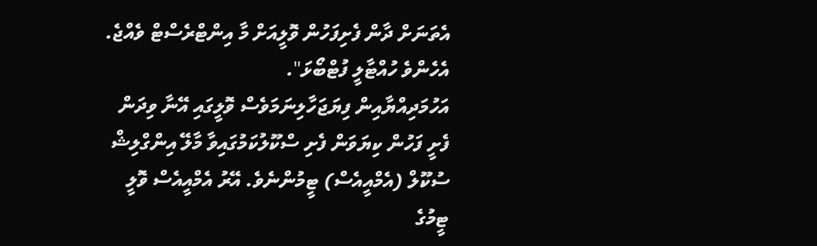އެތަނަށް ދާން ފެށިފަހުން ވޮލީއަށް މާ އިންޓްރެސްޓް ވެއްޖެ. އެހެންވެ ހުއްޓާލީ ފުޓްބޯޅަ".
އަހުމަދިއްޔާއިން ފިޔަޖަހާލިނަމަވެސް ވޮލީގައި އޭނާ ވިދަން ފެށީ ފަހުން ކިޔަވަން ފެށި ސްކޫލުކަމުގައިވާ މާލޭ އިންގްލިޝް ސުކޫލް (އެމްއީއެސް) ޓީމުންނެވެ. އޭރު އެމްއީއެސް ވޮލީ ޓީމުގެ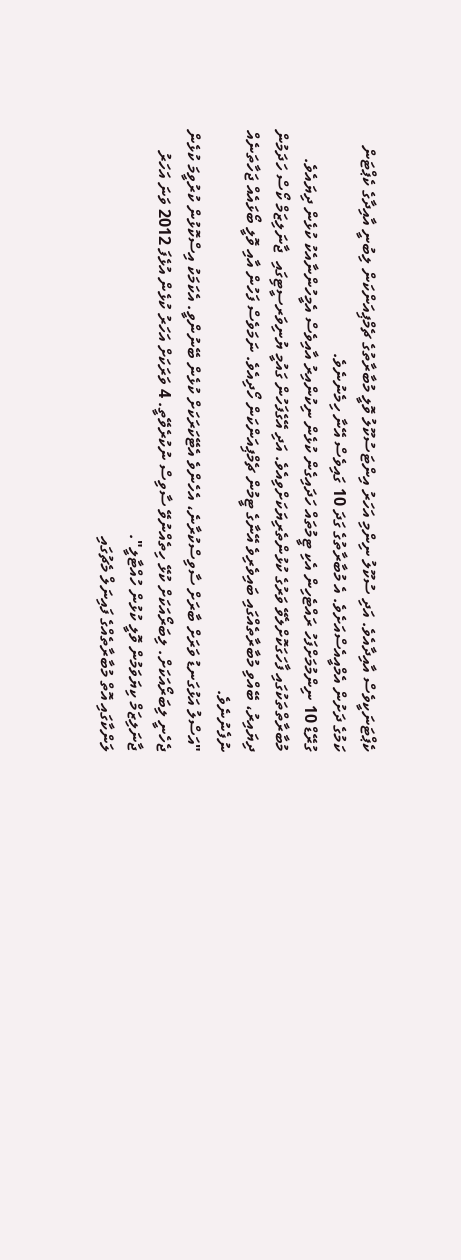ކެޕްޓަނަކީވެސް އާއިދާއެވެ. އަދި ސުކޫލު ނިންމި އަހަރު އިންޓަސުކޫލު ވޮލީ މުބާރާތުގެ ޗެމްޕިއަންކަން ލިބުނީ އާއިދާގެ ކެޕްޓަން ކަމުގެ ދަށުން އެމްއީއެސްއަށެވެ. އެ މުބާރާތުގެ ގަދަ 10 ގައިވެސް އޭނާ ހިމެނުނެވެ.
ގުރޭޑް 10 ނިންމުމަށްފަހު ރައްޓެހިން އެކި ޓީމުތައް ހަދައިގެން ކުޅެން ނިކުންއިރު އާއިވެސް އެމީހުންނާއެކު ކުޅެން ދިޔައެވެ. މުބާރާތްތަކުގައި ފާހަގަކޮށްލެވޭ ވަރުގެ ކުޅުންތެރިޔަކަށްވިއެވެ. އަދި އޭގެފަހުން ގައުމީ ޔުނިވަރސީޓިގައި  ޖާނަލިޒަމް ކޯސް ހަދަމުން ދިޔައިރު، ބޭއްވި މުބާރާތެއްގައި ބައިވެރިވެ އޭނާގެ ޓީމުން ޗެމްޕިއަންކަން ހޯދިއެވެ. ނަމަވެސް ފަހުން އާއި ވޮލީ ބޯޅައެއް ޖަހާތަނެއް ނުފެނުނެވެ.
"އަސްލު އަޅުގަނޑު ވަރަށް ބާރަށް ސާވިސްކުރާނެ، އެހެންވެ އެޓޭކަރަކަށް ކުޅެން ބޭނުންވީ. އެކަމަކު އިސްކޮޅުން ކުރުވީމަ ކުޅެން ޖެހެނީ ލިބަރޯއަކަށް. ލިބަރޯއަކަށް ކުޅޭ ހިތެއްނުވޭ ސާވިސް ނުކުރެވޭތީ. 4 ވަރަކަށް އަހަރު ކުޅެން އުޅެފަ 2012 ވަނަ އަހަރު ޖާނަލިޒަމް ކިޔަވަމުން ވޮލީ ކުޅުން ހުއްޓާލީ".
ލަންކާގައި އޮތް މުބާރާތެއްގެ ފައިނަލް މެޗުގައި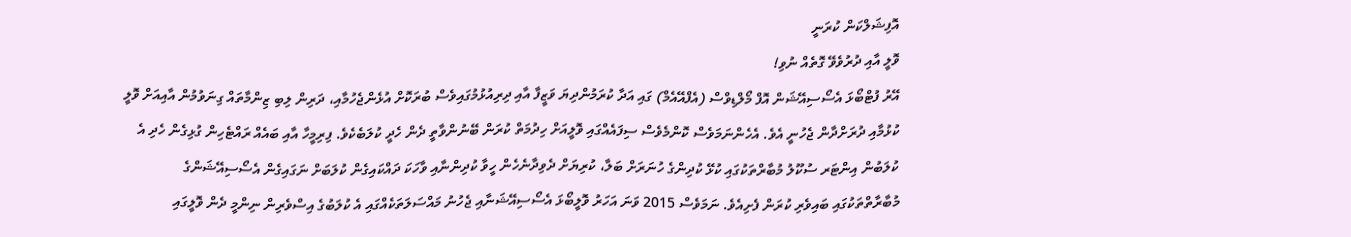އޮފިޝަލްކަން ކުރަނީ
ވޮލީ އާއި ދުރުވެވޭ ގޮތެއް ނުވި!
އޭރު ފުޓްބޯޅަ އެސޯސިއޭޝަން އޮފް މޯލްޑިވްސް (އެފްއޭއެމް) ގައި އަދާ ކުރަމުންދިޔަ ވަޒީފާ އާއި ދިރިއުޅުމުގައިވެސް ބުރަކޮށް އުޅެންޖެހުމާއި، ދަރިން ލިބި ޒިންމާތައް ގިނަވުމުން އާއިއަށް ވޮލީ ކުޅުމާއި ދުރަށްދާން ޖެހުނީ އެވެ. އެހެންނަމަވެސް ކޮންމެވެސް ސިފައެއްގައި ވޮލީއަށް ހިދުމަތް ކުރަން ބޭނުންވާތީ ދެން ހެދީ ކުލަބެކެވެ. ފިރިމީހާ އާއި ބައެއް ރައްޓެހިން ގުޅިގެން ހެދި އެ ކުލަބުން އިންޓަރ ސުކޫލު މުބާރްތަކުގައި ކުޅޭ ކުދިންގެ ހުނަރަށް ބަލާ، ކުރިޔަށް ދެވިދާނެހެން ހީވާ ކުދިންނާއި ވާހަކަ ދައްކައިގެން ކުލަބަށް ނަގައިގެން އެސޯސިއޭޝަންގެ މުބާރާތްތަކުގައި ބައިވެރި ކުރަން ފެށިއެވެ. ނަމަވެސް 2015 ވަނަ އަހަރު ވޮލީބޯޅަ އެސޯސިއޭޝަނާއި ޖެހުނު މައްސަލަތަކެއްގައި އެ ކުލަބުގެ އިސްވެރިން ނިންމީ ދެން ވޮލީގައި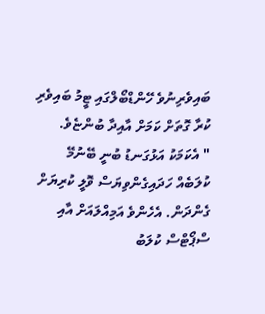ބައިވެރިނުވެ ހޭންޑްބޯލްގައި ޓީމު ބައިވެރި ކުރާ ގޮތަށް ކަމަށް އާއިދާ ބުންޏެވެ.
" އެކަމަކު އަޅުގަނޑު ބުނީ ބޭނުމޭ ކުލަބެއް ހަދައިގެންވިޔަސް ވޮލީ ކުރިޔަށް ގެންދަން. އެހެންވެ އަމިއްލައަށް އާއި ސްޕޯޓްސް ކުލަބު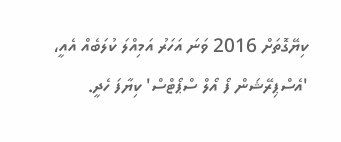ކިޔޭގޮތަށް 2016 ވަނަ އަހަރު އަމިއްލަ ކުލަބެއް އެއީ، 'އެސްޕިރޭޝަން ފޯ އޯލް ސްޕޯޓްސް' ކިޔާފަ ހެދީ.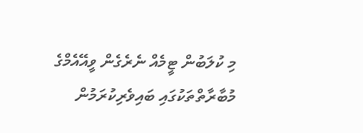މި ކުލަބުން ޓީމެއް ނެރެގެން ވީއޭއެމްގެ މުބާރާތްތަކުގައި ބައިވެރިކުރަމުން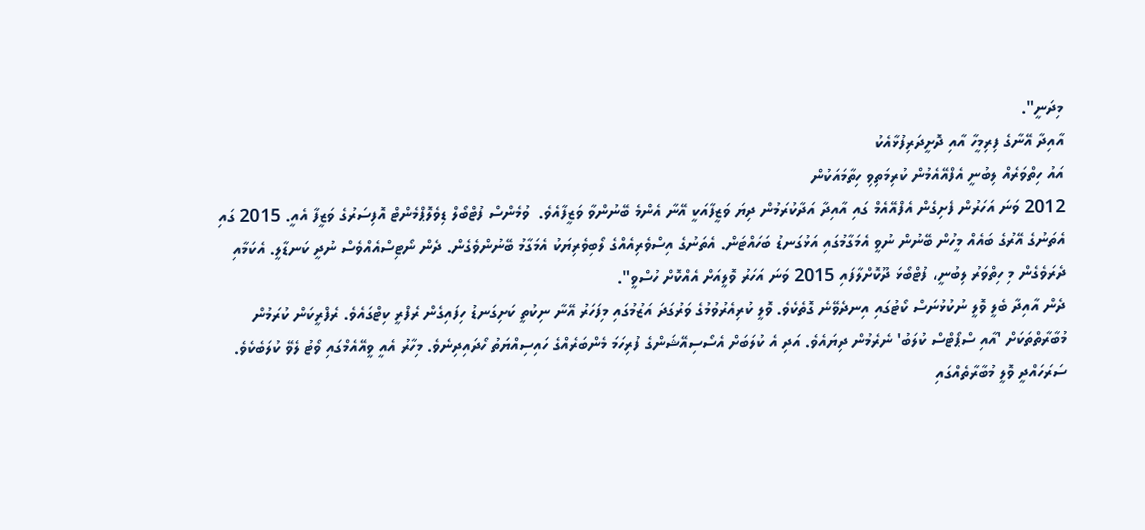މިދަނީ".
އާއިދާ އޭނާގެ ފިރިމީހާ އާއި ދޮށީދަރިފުޅާއެކު
އައު ހިތްވަރެއް ލިބުނީ އެފްއޭއެމުން ކުރިމަތިވި ހިތާމައަކުން
2012 ވަނަ އަހަރުން ފެށިގެން އެފްއޭއެމް ގައި އާއިދާ އަދާކުރަމުން ދިޔަ ވަޒީފާއަކީ އޭނާ އެންމެ ބޭނުންވާ ވަޒީފާއެވެ.  ވުމެންސް ފުޓްބޯލް ޑިވެލޮޕްމެންޓް އޮފިސަރުގެ ވަޒީފާ އެއީ. 2015 ގައި އެތަނުގެ އޭރުގެ ބައެއް މީހުން ބޭނުން ނުވީ އެމަގާމުގައި އަޅުގަނޑު ބަހައްޓަން. އެތަނުގެ އިސްވެރިއެއްގެ ލޯބިވެރިޔަކު އެމަގާމު ބޭނުންވެގެން. ދެން ނޯޓިސްއެއްވެސް ނުދީ ކަނޑާލީ. އެކަމާއި ދެރަވެގެން މި ހިތްވަރު ލިބުނީ، ފުޓްބޯޅަ ދޫކޮށްލާފައި 2015 ވަނަ އަހަރު ވޮލީއަށް އެއްކޮށް ހުސްވީ".
ދެން އާއިދާ ބެލީ ވޮލީ ނުކުޅުނަސް ކޯޓުގައި އިނދެވޭނެ ގޮތެކެވެ. ވޮލީ ކުރިއެރުވުމުގެ ވަރުގަދަ އަޒުމުގައި މިފަހަރު އޭނާ ނިކުތީ ކަށިގަނޑު ހިފައިގެން ރެފްރީ ކިޓްގައެވެ. ރެފްރީކަން ކުރަމުން މުބާރާތްތަކަށް 'އާއި ސްޕޯޓްސް ކުލަބު' ނެރެމުން ދިޔައެވެ. އަދި އެ ކުލަބަށް އެސޯސިއޭޝަންގެ ފުރިހަމަ މެންބަރެއްގެ ހައިސިއްޔަތު ހޯދައިދިނެވެ. މިހާރު އެއީ ވީއޭއެމްގައި ވޯޓު ލެވޭ ކުލަބެކެވެ.
ސަރަހައްދީ ވޮލީ މުބާރާތެއްގައި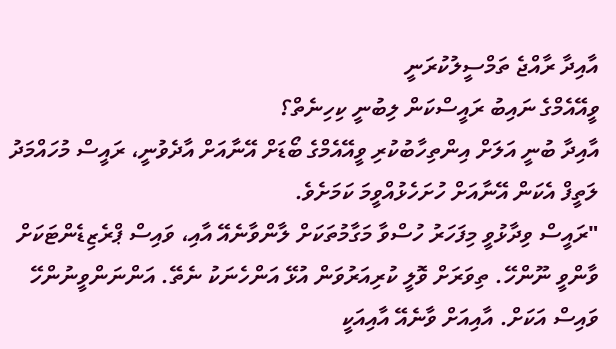އާއިދާ ރާއްޖެ ތަމްސީލުކުރަނީ
ވީއޭއެމްގެ ނައިބު ރައީސްކަން ލިބުނީ ކިހިނެތް؟
އާއިދާ ބުނީ އަލަށް އިންތިހާބުކުރި ވީއޭއެމްގެ ބޯޑަށް އޭނާއަށް އާދެވުނީ، ރައީސް މުހައްމަދު ލަތީފް އެކަން އޭނާއަށް ހުށަހެޅުއްވީމަ ކަމަށެވެ.
"ރައީސް ވިދާޅުވީ މިފަހަރު ހުސްވާ މަގާމުތަކަށް ލާންވާނެއޭ އާއި، ވައިސް ޕްރެޒިޑެންޓަކަށް ވާންވީ ނޫންހޭ. ތިވަރަށް ވޮލީ ކުރިއަރުވަން އުޅޭ އަންހެނަކު ނެތޭ. އަންނަންވީނުންހޭ ވައިސް އަކަށް. އާއިއަށް ވާނެއޭ އާއިއަކީ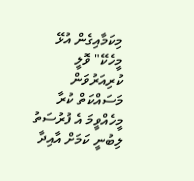މިކަމާއިގެން އުޅޭ މީހެކޭ" ވޮލީ ކުރިއަރުވަން މަސައްކަތް ކުރާ މީހެއްވީމަ އެ ފުރުސަތު ލިބުނީ ކަމަށް އާއިދާ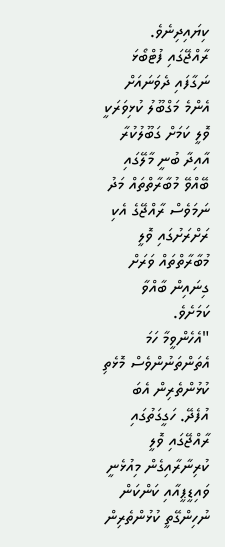ކިޔައިދިނެވެ.
ރާއްޖޭގައި ފުޓްބޯޅަ ނަގާފައި ދެވަނައަށް އެންމެ މަގްބޫލު ކުޅިވަރަކީ ވޮލީ ކަމަށް ގަބޫލުކުރާ އާއިދާ ބުނީ މާލޭގައި ބޭއްވޭ މުބާރާތްތައް މަދު ނަމަވެސް ރާއްޖޭގެ އެކި ރަށްރަށުގައި ވޮލީ މުބާރާތްތައް ވަރަށް ގިނައިން ބާއްވާ ކަމަށެވެ.
"އެހެންވީމާ ހަމަ އެތަންތަނުންވެސް މޮޅެތި ކުޅުންތެރިން އެބަ އުފެދޭ. ހަގީގަތުގައި ރާއްޖޭގައި ވޮލީ ކުރިނާރާއިގެން މިއުޅެނީ ވައިޑީޕީއާއި ކަންކަން ނުހިންގޭތީ ކުޅުންތެރިން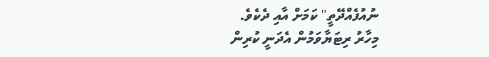ނުއުފެއްދޭތީ" ކަމަށް އާއި ދެކެވެ.
މިހާރު ރިޓަޔާވަމުން އެދަނީ ކުރިން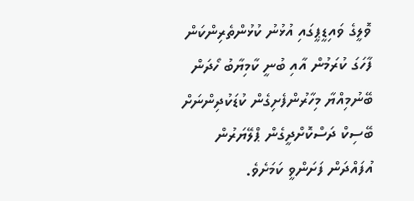ވޮލީގެ ވައިޑީޕީގައި އުޅުނު ކުޅުންތެރިންކަން ފާހަގަ ކުރަމުން އާއި ބުނީ ކާމިޔާބު ހޯދަން ބޭނުމިއްޔާ މިހާރުންފެށިގެން ކުޑަކުދިންނަށް ބޭސިކް ދަސްކޮށްދީގެން ޕްލޭޔަރުން އުފައްދަން ފަށަންވީ ކަމަށެވެ.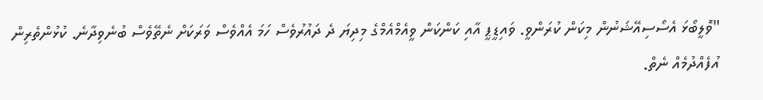"ވޮލީބޯޅަ އެސޯސިއޭޝަނުން މިކަން ކުރަންވީ. ވައިޑީޕީ އާއި ކަންކަން ވީއެމްއެމްގެ މިދިޔަ ދެ ދައުރުވެސް ހަމަ އެއްވެސް ވަރަކަށް ނެތޭވެސް ބުނެވިދާނެ. ކުޅުންތެރިން އުފެއްދުމެއް ނެތް.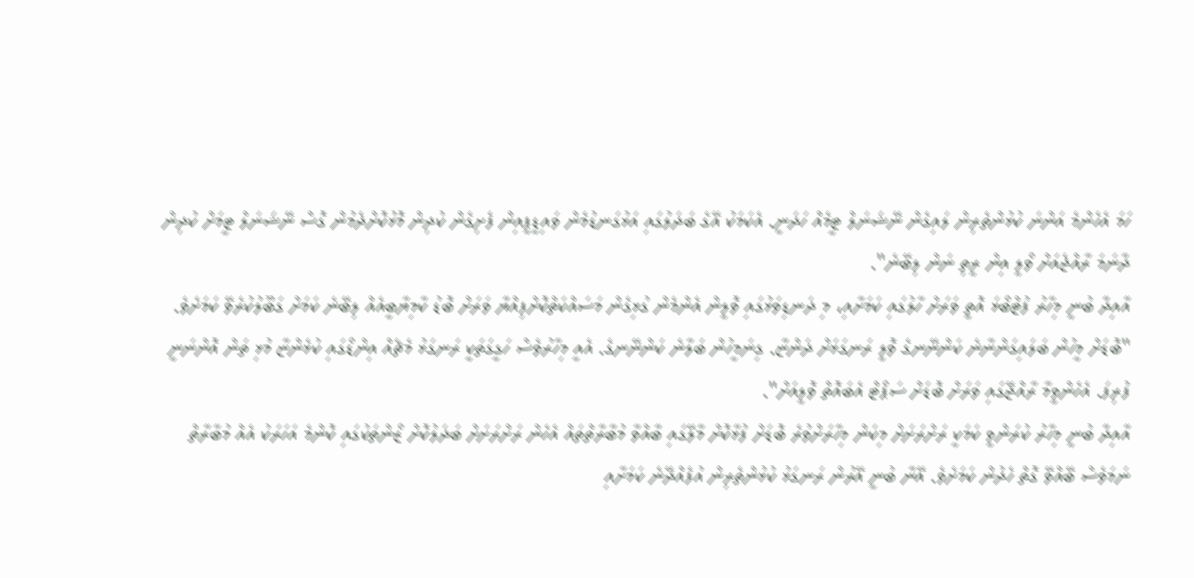ހަމަ އެހެންމެ އަންނަ ކުޅުންތެރިން ލައިގެން ނޭޝަނަލް ޓީމެއް ހަދަނީ. އެކަމަކު އޭގެ ބަދަލުގައި އަޅުގަނޑުމެން ވައިޑީޕީއިން ފެށިގެން ކުދިން މޮޅުކޮށްދެމުން ގޮސް ނޭޝަނަލް ޓީމަށް ކުދިން ދާނަމަ ރާއްޖެއަށް ވޯލީ އިން ރީތި ނަން ލިބޭނެ".
އާއިދާ ބުނީ މިހާރު ފުޓްބޯޅަ އޮތީ ވަރަށް ހާލުގައި ކަމަށާއި، މި ދަނޑިވަޅުގައި ވޮލީން އެންމެން ގުޅިގެން މަސައްކަތްކޮށްފިއްޔާ ވަރަށް ބޮޑު ކާމިޔާބީއެއް ލިބޭނެ ކަމަށް ގަބޫލުކުރެވޭ ކަމަށެވެ.
"ބޮޑަށް މީހުން ބަލައިގަންނާނެ ކަންނޭނގެ ވޮލީ ރަނގަޅަށް ދަންޏާ. ގިނަމީހުން ބަލާނެ ކަންނޭނގެ. އެއީ މިހާރުވެސް ހަގީގަތަކީ ރަނގަޅު މެޗެއް އިންޑޯގައި ކުޅެންޏާ މުޅި ތަން އޮންނަނީ ފުރިފަ. އެހެންވީމާ ރާއްޖޭގައި ވަރަށް ބޮޑަށް ސަޕޯޓް އެބައޮތް ވޮލީއަށް".
އާއިދާ ބުނީ މިހާރު ކުރަންވީ ކަމަކީ ރަށްރަށަށް މިކަން މިހާރަށްވުރެ ބޮޑަށް ފުޅާކޮށް މާލޭގައި ބާއްވާ މުބާރާތްތައް އެހެން ރަށްރަށަށް ބަދަލުކޮށް ޒޯންތަކުގައި ކޮންމެ އަހަރަކު އެއް މުބާރާތް ނަމަވެސް ބޭއްވޭ ގޮތް ހެދުން ކަމަށެވެ. އޭނާ ބުނީ އޭރުން ރަނގަޅު ކުޅުންތެރިން އުފެއްދޭނެ ކަމަށާއި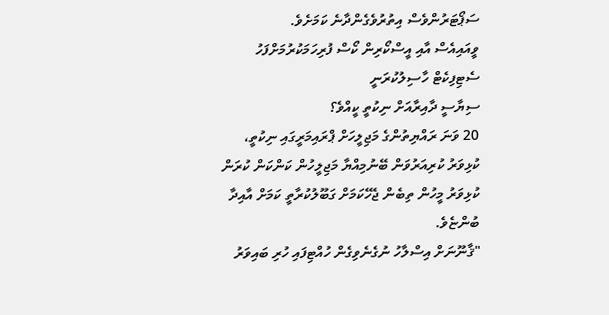ސަޕޯޓަރުންވެސް އިތުރުވެގެންދާނެ ކަމަށެވެ.
ވީއައިއެސް އާއި އީސްކޯރިން ކޯސް ފުރިހަމަކުރުމަށްފަހު ސެޓިފިކެޓް ހާސިލުކުރަނީ
ސިޔާސީ ދާއިރާއަށް ނިކުތީ ކީއްވެ؟
20 ވަނަ ރައްޔިތުންގެ މަޖިލީހަށް ޕްރައިމަރީގައި ނިކުތީ، ކުޅިވަރު ކުރިއަރުވަން ބޭނުމިއްޔާ މަޖިލީހުން ކަންކަން ކުރަން ކުޅިވަރު މީހުން ތިބެން ޖެހޭކަމަށް ގަބޫލުކުރާތީ ކަމަށް އާއިދާ ބުންޏެވެ.
"ޤާނޫނަށް އިސްލާހު ނުގެނެވިގެން ހުއްޓިފައި ހުރި ބައިވަރު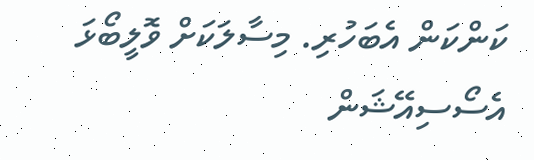ކަންކަން އެބަހުރި. މިސާލަކަށް ވޮލީބޯޅަ އެސޯސިއޭޝަން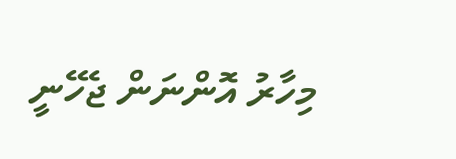މިހާރު އޮންނަން ޖެހޭނީ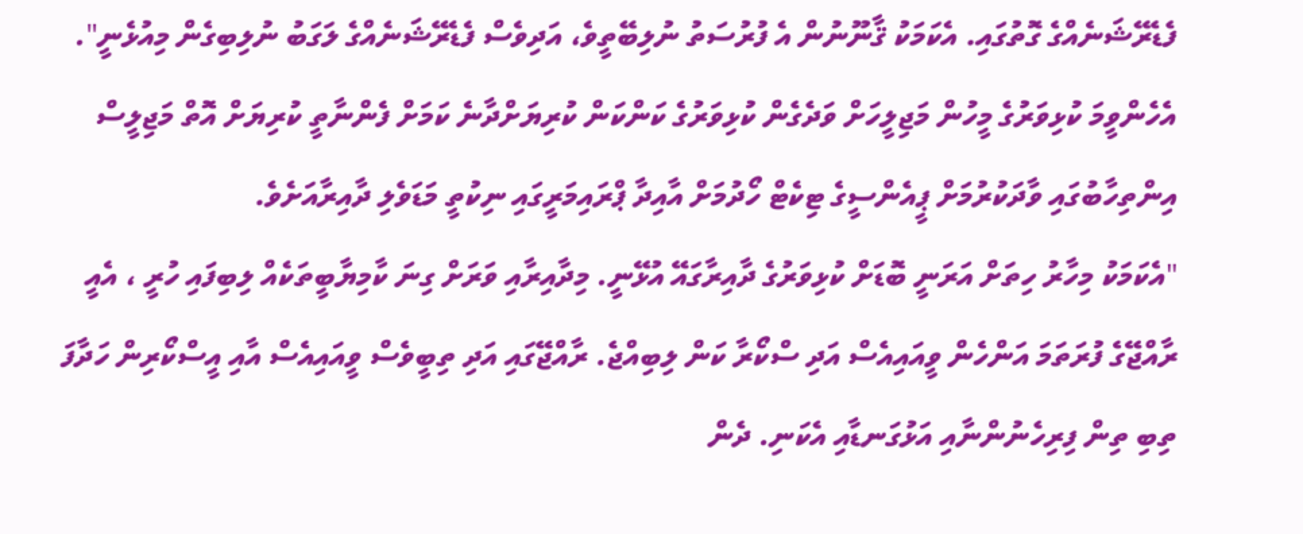ފެޑެރޭޝަނެއްގެ ގޮތުގައި. އެކަމަކު ޤާނޫނުން އެ ފުރުސަތު ނުލިބޭތީވެ، އަދިވެސް ފެޑެރޭޝަނެއްގެ ލަގަބު ނުލިބިގެން މިއުޅެނީ".
އެހެންވީމަ ކުޅިވަރުގެ މީހުން މަޖިލީހަށް ވަދެގެން ކުޅިވަރުގެ ކަންކަން ކުރިޔަށްދާނެ ކަމަށް ފެންނާތީ ކުރިޔަށް އޮތް މަޖިލީސް އިންތިހާބުގައި ވާދަކުރުމަށް ޕީއެންސީގެ ޓިކެޓް ހޯދުމަށް އާއިދާ ޕްރައިމަރީގައި ނިކުތީ މަޑަވެލި ދާއިރާއަށެވެ.
"އެކަމަކު މިހާރު ހިތަށް އަރަނީ ބޮޑަށް ކުޅިވަރުގެ ދާއިރާގައޭ އުޅޭނީ. މިދާއިރާއި ވަރަށް ގިނަ ކާމިޔާބީތަކެއް ލިބިފައި ހުރީ ، އެއީ ރާއްޖޭގެ ފުރަތަމަ އަންހެން ވީއައިއެސް އަދި ސްކޯރާ ކަން ލިބިއްޖެ. ރާއްޖޭގައި އަދި ތިބީވެސް ވީއައިއެސް އާއި އީސްކޯރިން ހަދާފަ ތިބި ތިން ފިރިހެނުންނާއި އަޅުގަނޑާއި އެކަނި. ދެން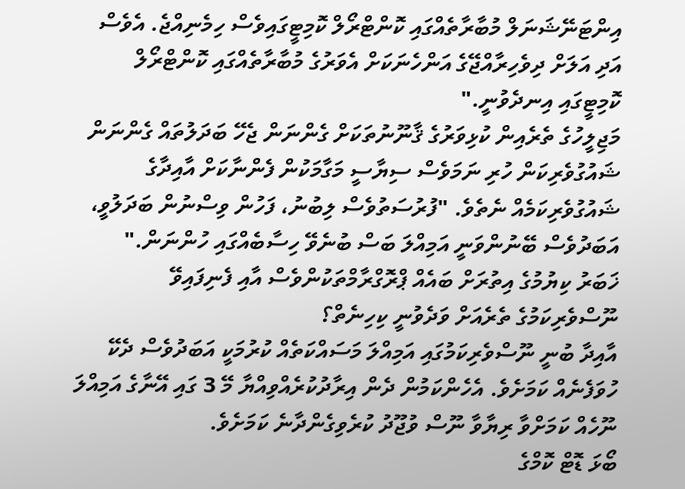އިންޓަނޭޝަނަލް މުބާރާތެއްގައި ކޮންޓްރޯލް ކޮމިޓީގައިވެސް ހިމެނިއްޖެ. އެވެސް އަދި އަލަށް ދިވެހިރާއްޖޭގެ އަންހެނަކަށް އެވަރުގެ މުބާރާތެއްގައި ކޮންޓްރޯލް ކޮމިޓީގައި އިނދެވުނީ."
މަޖިލީހުގެ ތެރެއިން ކުޅިވަރުގެ ޤާނޫނުތަކަށް ގެންނަން ޖެހޭ ބަދަލުތައް ގެންނަން ޝައުގުވެރިކަން ހުރި ނަމަވެސް ސިޔާސީ މަގާމަކުން ފެންނާކަށް އާއިދާގެ ޝައުގުވެރިކަމެއް ނެތެވެ. "ފުރުސަތުވެސް ލިބުނު، ފަހުން ވިސްނުން ބަދަލުވީ، އަބަދުވެސް ބޭނުންވަނީ އަމިއްލަ ބަސް ބުނެވޭ ހިސާބެއްގައި ހުންނަން."
ޚަބަރު ކިޔުމުގެ އިތުރަށް ބައެއް ޕްރޮގްރާމްތަކުންވެސް އާއި ފެނިފައިވޭ
ނޫސްވެރިކަމުގެ ތެރެއަށް ވަދެވުނީ ކިހިނެތް؟
އާއިދާ ބުނީ ނޫސްވެރިކަމުގައި އަމިއްލަ މަސައްކަތެއް ކުރުމަކީ އަބަދުވެސް ދެކޭ ހުވަފެނެއް ކަމަށެވެ. އެހެންކަމުން ދެން އިރާދުކުރެއްވިއްޔާ މޭ 3 ގައި އޭނާގެ އަމިއްލަ ނޫހެއް ކަމަށްވާ ރިޔާވާ ނޫސް ވުޖޫދު ކުރެވިގެންދާނެ ކަމަށެވެ.
ބޯޅަ ޑޮޓް ކޮމްގެ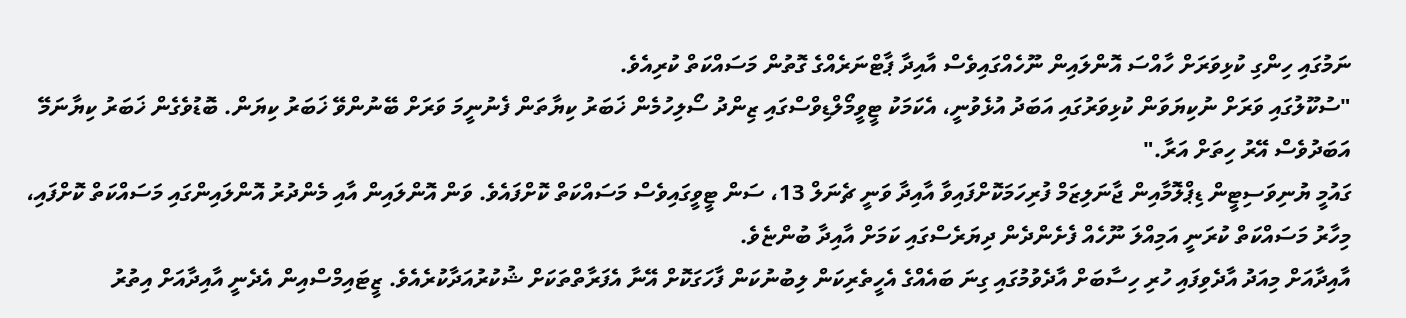ނަމުގައި ހިންގި ކުޅިވަރަށް ހާއްސަ އޮންލައިން ނޫހެއްގައިވެސް އާއިދާ ޕާޓްނަރެއްގެ ގޮތުން މަސައްކަތް ކުރިއެވެ.
"ސުކޫލުގައި ވަރަށް ނުކިޔަވަން ކުޅިވަރުގައި އަބަދު އުޅެވުނީ، އެކަމަކު ޓީވީމޯލްޑިވްސްގައި ޒިންދު ސޯލިހުމެން ޚަބަރު ކިޔާތަން ފެނުނީމަ ވަރަށް ބޭނުންވޭ ޚަބަރު ކިޔަން. ބޮޑުވެގެން ޚަބަރު ކިޔާނަމޭ އަބަދުވެސް އޭރު ހިތަށް އަރާ."
ގައުމީ ޔުނިވަސިޓީން ޑިޕްލޮމާއިން ޖާނަލިޒަމް ފުރިހަމަކޮށްފައިވާ އާއިދާ ވަނީ ޗެނަލް 13، ސަން ޓީވީގައިވެސް މަސައްކަތް ކޮށްފައެވެ. ވަން އޮންލައިން އާއި މެންދުރު އޮންލައިންގައި މަސައްކަތް ކޮށްފައި، މިހާރު މަސައްކަތް ކުރަނީ އަމިއްލަ ނޫހެއް ފެށެންދެން ދިޔަރެސްގައި ކަމަށް އާއިދާ ބުންޏެވެ.
އާއިދާއަށް މިއަދު އާދެވިފައި ހުރި ހިސާބަށް އާދެވުމުގައި ގިނަ ބައެއްގެ އެހީތެރިކަން ލިބުނުކަން ފާހަގަކޮށް އޭނާ އެފަރާތްތަކަށް ޝުކުރުއަދާކުރެއެވެ. ޒީޓައިމްސްއިން އެދެނީ އާއިދާއަށް އިތުރު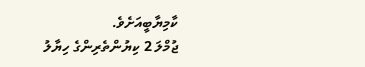ކާމިޔާބީއަށެވެ.
ޖުމްލަ 2 ކިޔުންތެރިންގެ ހިޔާލު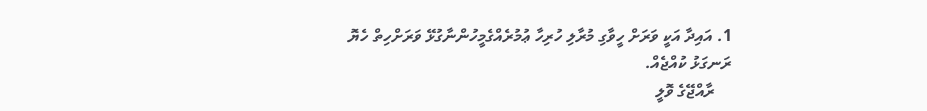1. އައިދާ އަކީ ވަރަށް ހީވާގި މުރާލި ހުރިހާ ޢުމުރެއްގެމީހުންނާގުޅޭ ވަރަށްހިތް ހެޔޮ ރަނގަޅު ކުއްޖެއް.
    ރާއްޖޭގެ ވޮލީ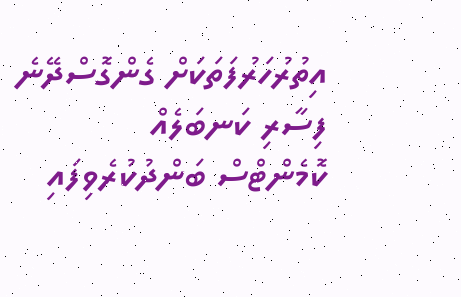އިތުރުހަރުފަތަކަށް ގެންގޮސްދޭނެ ފިސާރި ކަނބަލެއް
ކޮމެންޓްސް ބަންދުކުރެވިފައި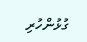ގުޅުންހުރި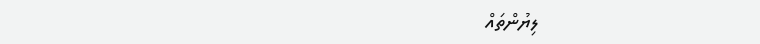ލިޔުންތައް